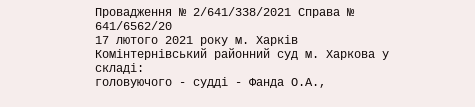Провадження № 2/641/338/2021 Справа № 641/6562/20
17 лютого 2021 року м. Харків
Комінтернівський районний суд м. Харкова у складі:
головуючого - судді - Фанда О.А.,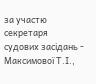за участю секретаря судових засідань - Максимової Т.І.,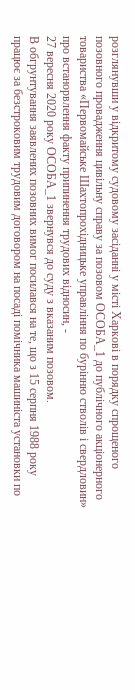розглянувши у відкритому судовому засіданні у місті Харкові в порядку спрощеного позовного провадження цивільну справу за позовом ОСОБА_1 до публічного акціонерного товариства «Первомайське Шахтопрохідницьке управління по бурінню стволів і свердловин» про встанорвлення факту припинення трудових відносин, -
27 вересня 2020 року ОСОБА_1 звернувся до суду з вказаним позовом.
В обгрунтування заявлених позовних вимог посилався на те, що з 15 серпня 1988 року працює за безстроковим трудовим договором на посаді помічника машиніста установки по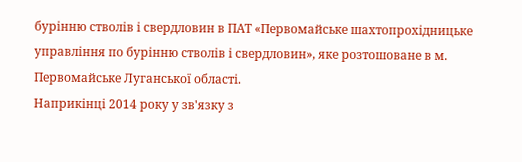бурінню стволів і свердловин в ПАТ «Первомайське шахтопрохідницьке управління по бурінню стволів і свердловин», яке розтошоване в м. Первомайське Луганської області.
Наприкінці 2014 року у зв'язку з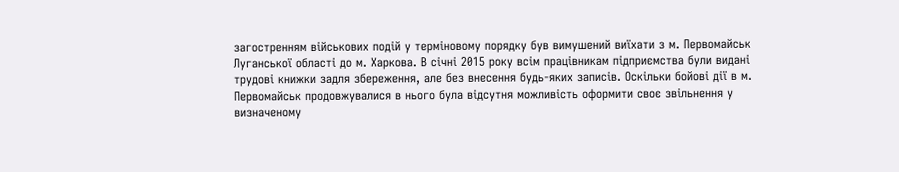загостренням військових подій у терміновому порядку був вимушений виїхати з м. Первомайськ Луганської області до м. Харкова. В січні 2015 року всім працівникам підприємства були видані трудові книжки задля збереження, але без внесення будь-яких записів. Оскільки бойові дії в м. Первомайськ продовжувалися в нього була відсутня можливість оформити своє звільнення у визначеному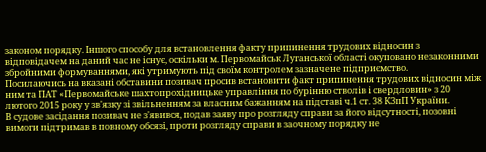законом порядку. Іншого способу для встановлення факту припинення трудових відносин з відповідачем на даний час не існує, оскільки м. Первомайськ Луганської області окуповано незаконними збройними формуваннями, які утримують під своїм контролем зазначене підприємство.
Посилаючись на вказані обставини позивач просив встановити факт припинення трудових відносин між ним та ПАТ «Первомайське шахтопрохідницьке управління по бурінню стволів і свердловин» з 20 лютого 2015 року у зв'язку зі звільненням за власним бажанням на підставі ч.1 ст. 38 КЗпП України.
В судове засідання позивач не з'явився, подав заяву про розгляду справи за його відсутності, позовні вимоги підтримав в повному обсязі, проти розгляду справи в заочному порядку не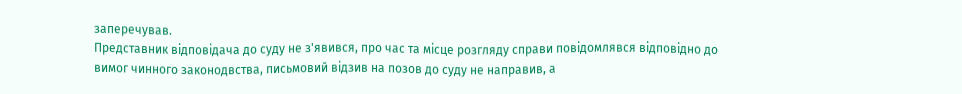заперечував.
Представник відповідача до суду не з'явився, про час та місце розгляду справи повідомлявся відповідно до вимог чинного законодвства, письмовий відзив на позов до суду не направив, а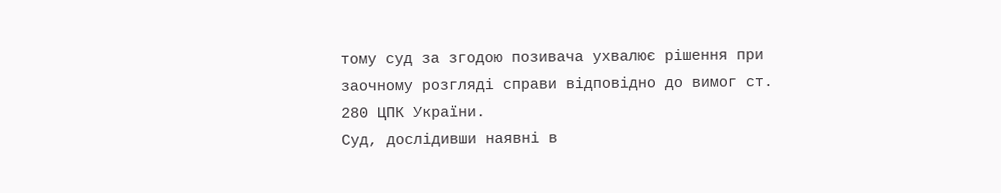тому суд за згодою позивача ухвалює рішення при заочному розгляді справи відповідно до вимог ст. 280 ЦПК України.
Суд, дослідивши наявні в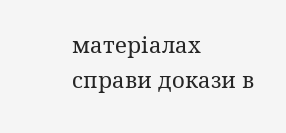матеріалах справи докази в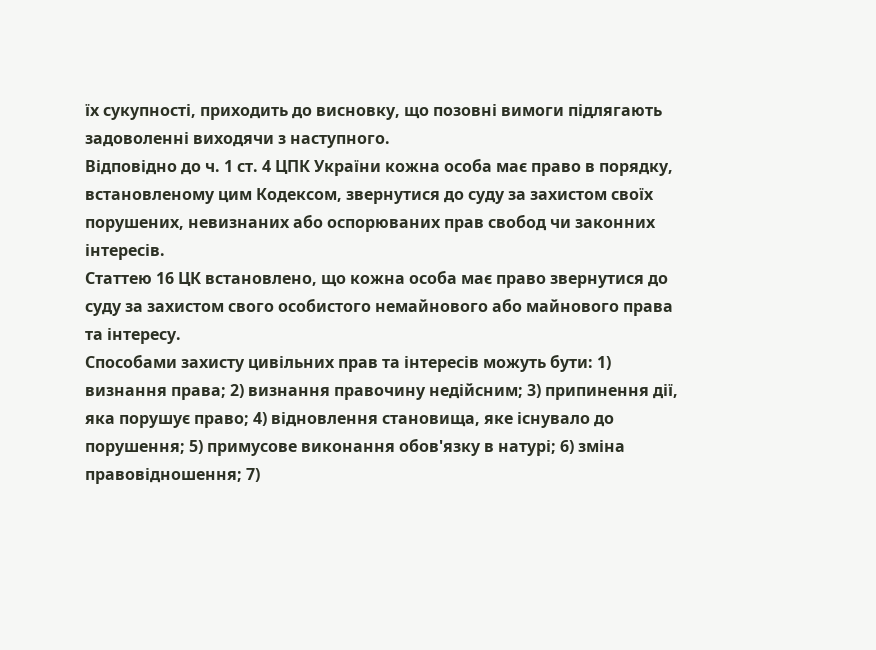їх сукупності, приходить до висновку, що позовні вимоги підлягають задоволенні виходячи з наступного.
Відповідно до ч. 1 ст. 4 ЦПК України кожна особа має право в порядку, встановленому цим Кодексом, звернутися до суду за захистом своїх порушених, невизнаних або оспорюваних прав свобод чи законних інтересів.
Статтею 16 ЦК встановлено, що кожна особа має право звернутися до суду за захистом свого особистого немайнового або майнового права та інтересу.
Способами захисту цивільних прав та інтересів можуть бути: 1) визнання права; 2) визнання правочину недійсним; 3) припинення дії, яка порушує право; 4) відновлення становища, яке існувало до порушення; 5) примусове виконання обов'язку в натурі; 6) зміна правовідношення; 7)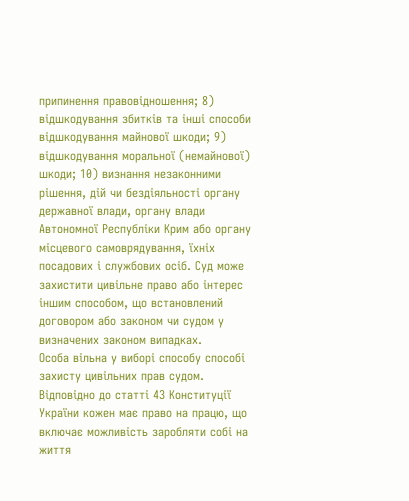припинення правовідношення; 8) відшкодування збитків та інші способи відшкодування майнової шкоди; 9) відшкодування моральної (немайнової) шкоди; 10) визнання незаконними рішення, дій чи бездіяльності органу державної влади, органу влади Автономної Республіки Крим або органу місцевого самоврядування, їхніх посадових і службових осіб. Суд може захистити цивільне право або інтерес іншим способом, що встановлений договором або законом чи судом у визначених законом випадках.
Особа вільна у виборі способу способі захисту цивільних прав судом.
Відповідно до статті 43 Конституції України кожен має право на працю, що включає можливість заробляти собі на життя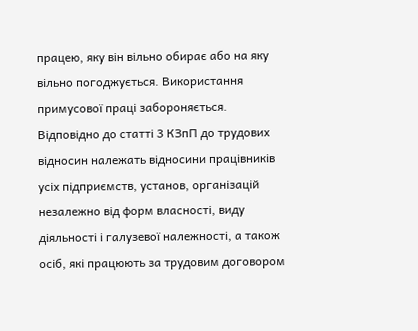працею, яку він вільно обирає або на яку вільно погоджується. Використання примусової праці забороняється.
Відповідно до статті 3 КЗпП до трудових відносин належать відносини працівників усіх підприємств, установ, організацій незалежно від форм власності, виду діяльності і галузевої належності, а також осіб, які працюють за трудовим договором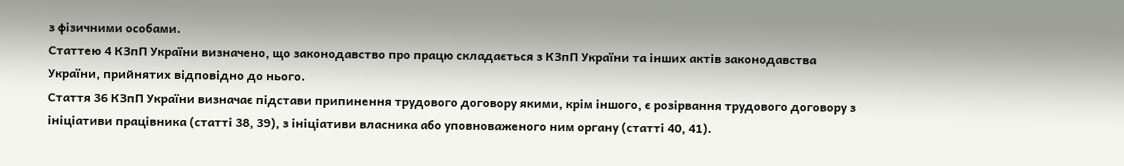з фізичними особами.
Статтею 4 КЗпП України визначено, що законодавство про працю складається з КЗпП України та інших актів законодавства України, прийнятих відповідно до нього.
Стаття 36 КЗпП України визначає підстави припинення трудового договору якими, крім іншого, є розірвання трудового договору з ініціативи працівника (статті 38, 39), з ініціативи власника або уповноваженого ним органу (статті 40, 41).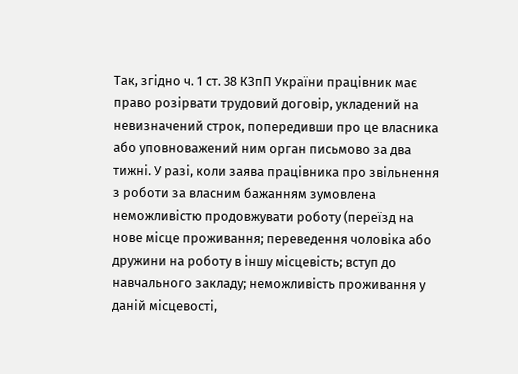Так, згідно ч. 1 ст. 38 КЗпП України працівник має право розірвати трудовий договір, укладений на невизначений строк, попередивши про це власника або уповноважений ним орган письмово за два тижні. У разі, коли заява працівника про звільнення з роботи за власним бажанням зумовлена неможливістю продовжувати роботу (переїзд на нове місце проживання; переведення чоловіка або дружини на роботу в іншу місцевість; вступ до навчального закладу; неможливість проживання у даній місцевості,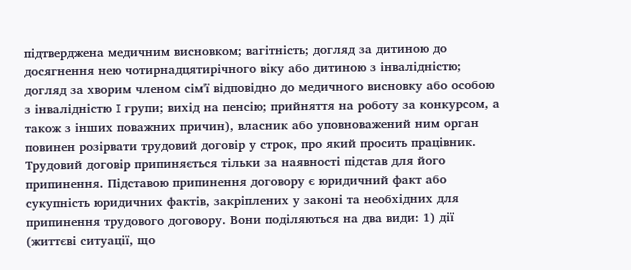підтверджена медичним висновком; вагітність; догляд за дитиною до досягнення нею чотирнадцятирічного віку або дитиною з інвалідністю; догляд за хворим членом сім'ї відповідно до медичного висновку або особою з інвалідністю I групи; вихід на пенсію; прийняття на роботу за конкурсом, а також з інших поважних причин), власник або уповноважений ним орган повинен розірвати трудовий договір у строк, про який просить працівник.
Трудовий договір припиняється тільки за наявності підстав для його припинення. Підставою припинення договору є юридичний факт або сукупність юридичних фактів, закріплених у законі та необхідних для припинення трудового договору. Вони поділяються на два види: 1) дії (життєві ситуації, що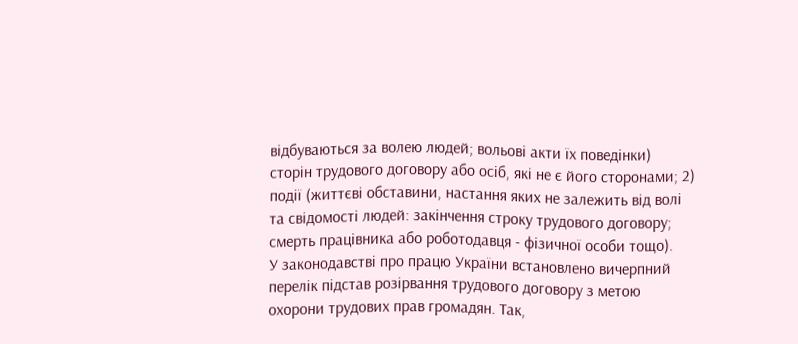відбуваються за волею людей; вольові акти їх поведінки) сторін трудового договору або осіб, які не є його сторонами; 2) події (життєві обставини, настання яких не залежить від волі та свідомості людей: закінчення строку трудового договору; смерть працівника або роботодавця - фізичної особи тощо).
У законодавстві про працю України встановлено вичерпний перелік підстав розірвання трудового договору з метою охорони трудових прав громадян. Так,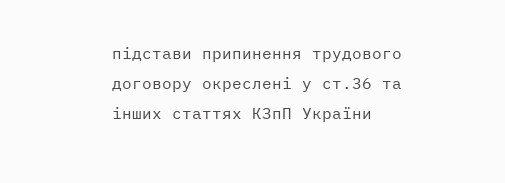підстави припинення трудового договору окреслені у ст.36 та інших статтях КЗпП України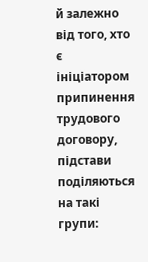й залежно від того, хто є ініціатором припинення трудового договору, підстави поділяються на такі групи: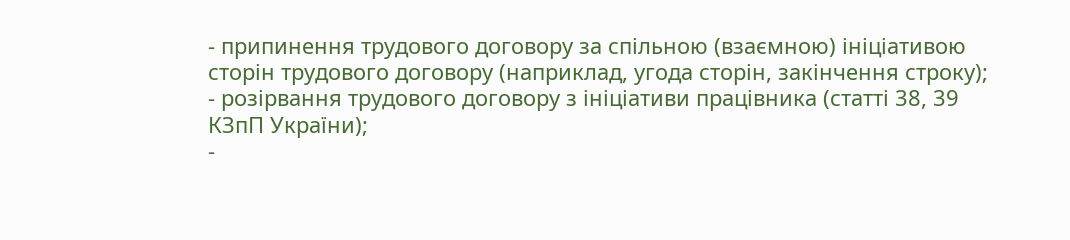- припинення трудового договору за спільною (взаємною) ініціативою сторін трудового договору (наприклад, угода сторін, закінчення строку);
- розірвання трудового договору з ініціативи працівника (статті 38, 39 КЗпП України);
-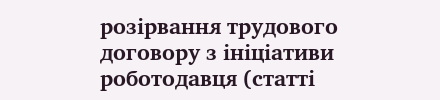розірвання трудового договору з ініціативи роботодавця (статті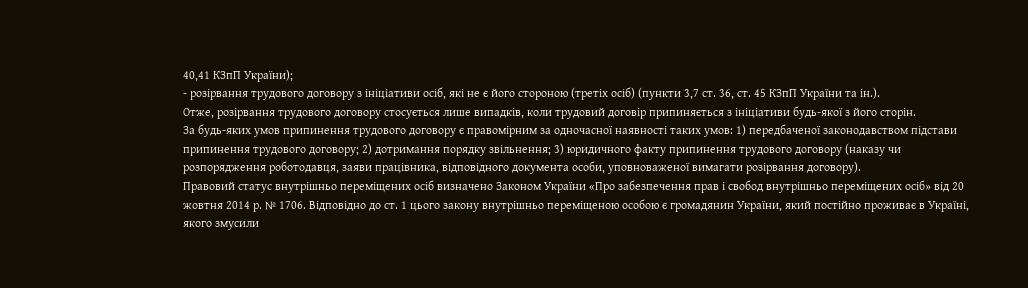40,41 КЗпП України);
- розірвання трудового договору з ініціативи осіб, які не є його стороною (третіх осіб) (пункти 3,7 ст. 36, ст. 45 КЗпП України та ін.).
Отже, розірвання трудового договору стосується лише випадків, коли трудовий договір припиняється з ініціативи будь-якої з його сторін.
За будь-яких умов припинення трудового договору є правомірним за одночасної наявності таких умов: 1) передбаченої законодавством підстави припинення трудового договору; 2) дотримання порядку звільнення; 3) юридичного факту припинення трудового договору (наказу чи розпорядження роботодавця, заяви працівника, відповідного документа особи, уповноваженої вимагати розірвання договору).
Правовий статус внутрішньо переміщених осіб визначено Законом України «Про забезпечення прав і свобод внутрішньо переміщених осіб» від 20 жовтня 2014 р. № 1706. Відповідно до ст. 1 цього закону внутрішньо переміщеною особою є громадянин України, який постійно проживає в Україні, якого змусили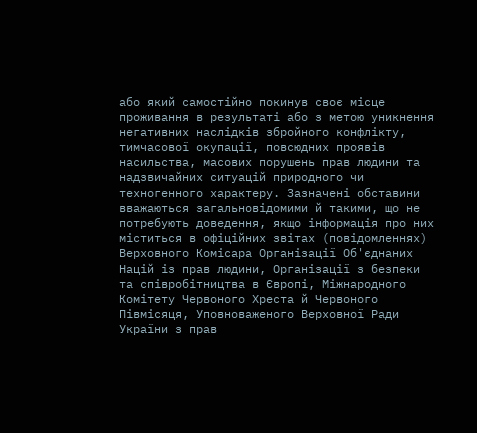або який самостійно покинув своє місце проживання в результаті або з метою уникнення негативних наслідків збройного конфлікту, тимчасової окупації, повсюдних проявів насильства, масових порушень прав людини та надзвичайних ситуацій природного чи техногенного характеру. Зазначені обставини вважаються загальновідомими й такими, що не потребують доведення, якщо інформація про них міститься в офіційних звітах (повідомленнях) Верховного Комісара Організації Об'єднаних Націй із прав людини, Організації з безпеки та співробітництва в Європі, Міжнародного Комітету Червоного Хреста й Червоного Півмісяця, Уповноваженого Верховної Ради України з прав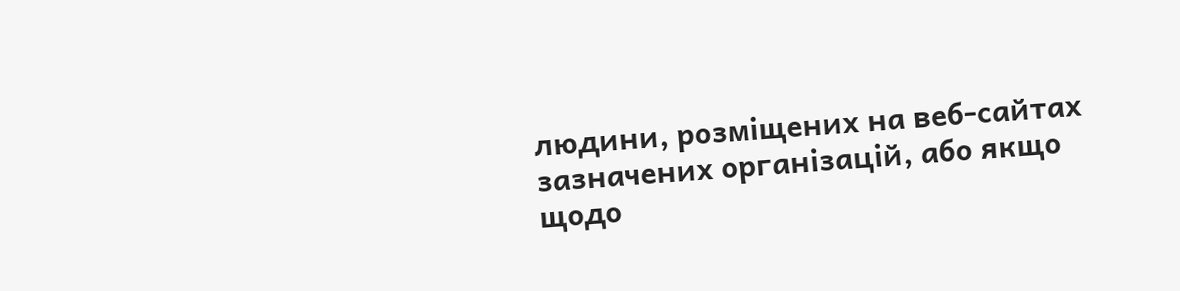людини, розміщених на веб-сайтах зазначених організацій, або якщо щодо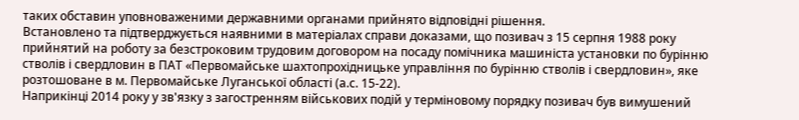таких обставин уповноваженими державними органами прийнято відповідні рішення.
Встановлено та підтверджується наявними в матеріалах справи доказами, що позивач з 15 серпня 1988 року прийнятий на роботу за безстроковим трудовим договором на посаду помічника машиніста установки по бурінню стволів і свердловин в ПАТ «Первомайське шахтопрохідницьке управління по бурінню стволів і свердловин», яке розтошоване в м. Первомайське Луганської області (а.с. 15-22).
Наприкінці 2014 року у зв'язку з загостренням військових подій у терміновому порядку позивач був вимушений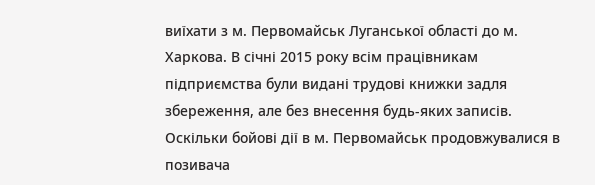виїхати з м. Первомайськ Луганської області до м. Харкова. В січні 2015 року всім працівникам підприємства були видані трудові книжки задля збереження, але без внесення будь-яких записів. Оскільки бойові дії в м. Первомайськ продовжувалися в позивача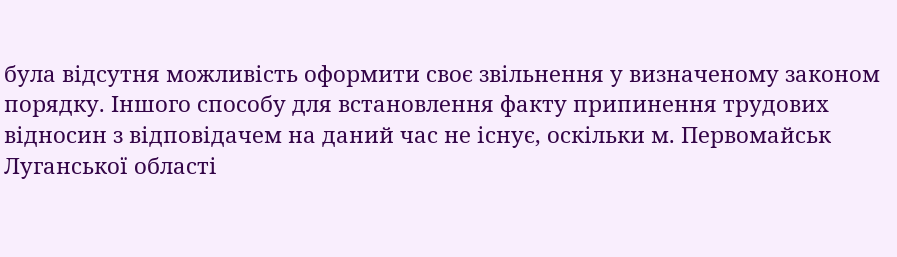була відсутня можливість оформити своє звільнення у визначеному законом порядку. Іншого способу для встановлення факту припинення трудових відносин з відповідачем на даний час не існує, оскільки м. Первомайськ Луганської області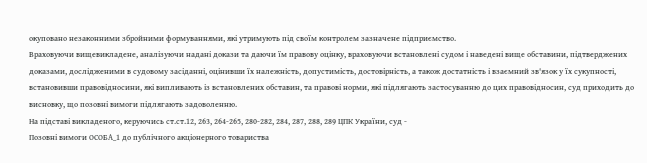окуповано незаконними збройними формуваннями, які утримують під своїм контролем зазначене підприємство.
Враховуючи вищевикладене, аналізуючи надані докази та даючи їм правову оцінку, враховуючи встановлені судом і наведені вище обставини, підтверджених доказами, дослідженими в судовому засіданні, оцінивши їх належність, допустимість, достовірність, а також достатність і взаємний зв'язок у їх сукупності, встановивши правовідносини, які випливають із встановлених обставин, та правові норми, які підлягають застосуванню до цих правовідносин, суд приходить до висновку, що позовні вимоги підлягають задоволенню.
На підставі викладеного, керуючись ст.ст.12, 263, 264-265, 280-282, 284, 287, 288, 289 ЦПК України, суд -
Позовні вимоги ОСОБА_1 до публічного акціонерного товариства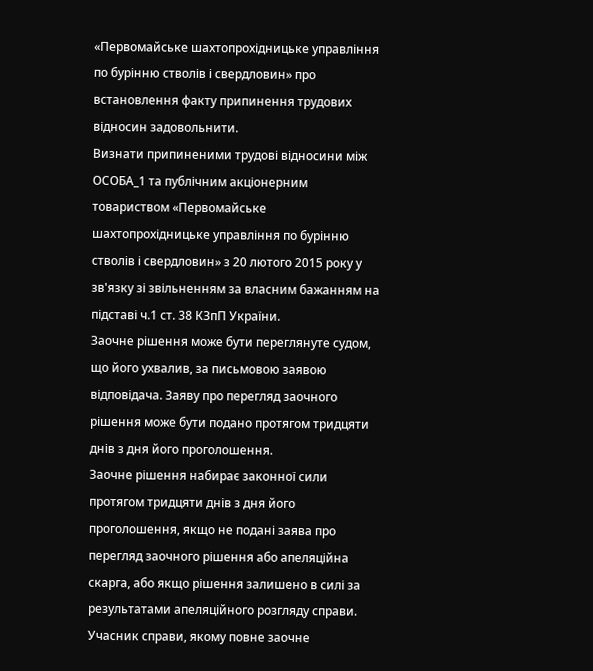«Первомайське шахтопрохідницьке управління по бурінню стволів і свердловин» про встановлення факту припинення трудових відносин задовольнити.
Визнати припиненими трудові відносини між ОСОБА_1 та публічним акціонерним товариством «Первомайське шахтопрохідницьке управління по бурінню стволів і свердловин» з 20 лютого 2015 року у зв'язку зі звільненням за власним бажанням на підставі ч.1 ст. 38 КЗпП України.
Заочне рішення може бути переглянуте судом, що його ухвалив, за письмовою заявою відповідача. Заяву про перегляд заочного рішення може бути подано протягом тридцяти днів з дня його проголошення.
Заочне рішення набирає законної сили протягом тридцяти днів з дня його проголошення, якщо не подані заява про перегляд заочного рішення або апеляційна скарга, або якщо рішення залишено в силі за результатами апеляційного розгляду справи.
Учасник справи, якому повне заочне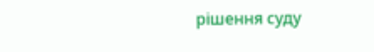рішення суду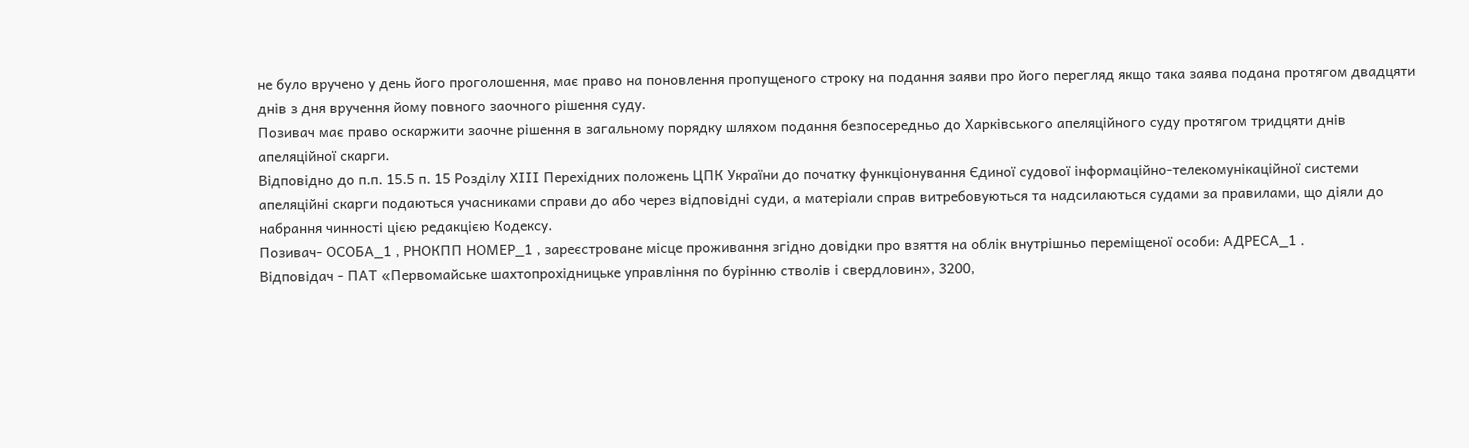не було вручено у день його проголошення, має право на поновлення пропущеного строку на подання заяви про його перегляд якщо така заява подана протягом двадцяти днів з дня вручення йому повного заочного рішення суду.
Позивач має право оскаржити заочне рішення в загальному порядку шляхом подання безпосередньо до Харківського апеляційного суду протягом тридцяти днів апеляційної скарги.
Відповідно до п.п. 15.5 п. 15 Розділу ХІІІ Перехідних положень ЦПК України до початку функціонування Єдиної судової інформаційно-телекомунікаційної системи апеляційні скарги подаються учасниками справи до або через відповідні суди, а матеріали справ витребовуються та надсилаються судами за правилами, що діяли до набрання чинності цією редакцією Кодексу.
Позивач- ОСОБА_1 , РНОКПП НОМЕР_1 , зареєстроване місце проживання згідно довідки про взяття на облік внутрішньо переміщеної особи: АДРЕСА_1 .
Відповідач - ПАТ «Первомайське шахтопрохідницьке управління по бурінню стволів і свердловин», 3200,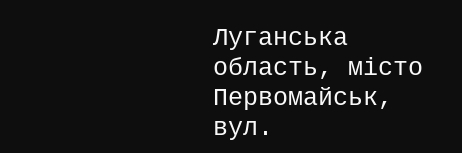Луганська область, місто Первомайськ, вул.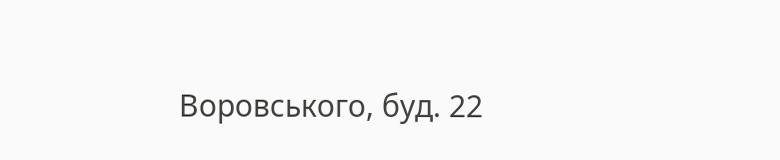Воровського, буд. 22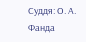Суддя: О. А. Фанда